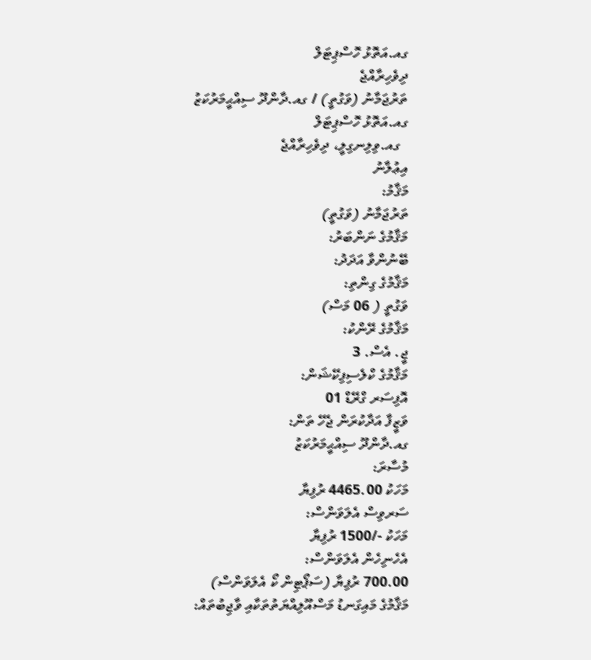ގއ.އަތޮޅު ހޮސްޕިޓަލް
ދިވެހިރާއްޖެ
ތަރުޖަމާނު (ވަގުތީ) / ގއ.ދާންދޫ ސިއްޙީމަރުކަޒު
ގއ.އަތޮޅު ހޮސްޕިޓަލް
  ގއ.ވިލިނގިލީ، ދިވެހިރާއްޖެ
އިޢުލާނު
މަޤާމު:
ތަރުޖަމާނު (ވަގުތީ)
މަޤާމުގެ ނަންބަރު:
ބޭނުންވާ އަދަދު:
މަޤާމުގެ ގިންތި:
ވަގުތީ ( 06 މަސް)
މަޤާމުގެ ރޭންކު:
ޖީ. އެސް. 3
މަޤާމުގެ ކްލެސިފިކޭޝަން:
އޮފިސަރ ގްރޭޑް 01
ވަޒީފާ އަދާކުރަން ޖެހޭ ތަން:
ގއ.ދާންދޫ ސިއްޙީމަރުކަޒު
މުސާރަ:
މަހަކު 4465.00 ރުފިޔާ
ސަރވިސް އެލަވަންސް:
މަހަކު -/1500 ރުފިޔާ
އެހެނިހެން އެލަވަންސް:
700.00 ރުފިޔާ (ސަޕޯޓިން ކޯ އެލަވަންސް)
މަޤާމުގެ މައިގަނޑު މަސްއޫލިއްޔަތުތަކާއި ވާޖިބުތައް: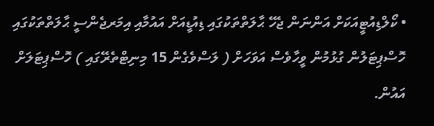• ކޯލްޑިއުޓީއަކަށް އަންނަން ޖެހޭ ޙާލަތްތަކުގައި ޑިއުޑީއަށް އައުމާއި އިމަރޖެންސީ ޙާލަތްތަކުގައި ހޮސްޕިޓަލުން ގުޅުމުން ވީހާވެސް އަވަހަށް ( ލަސްވެގެން 15 މިނިޓްތެރޭގައި ) ހޮސްޕިޓަލަށް އައުން.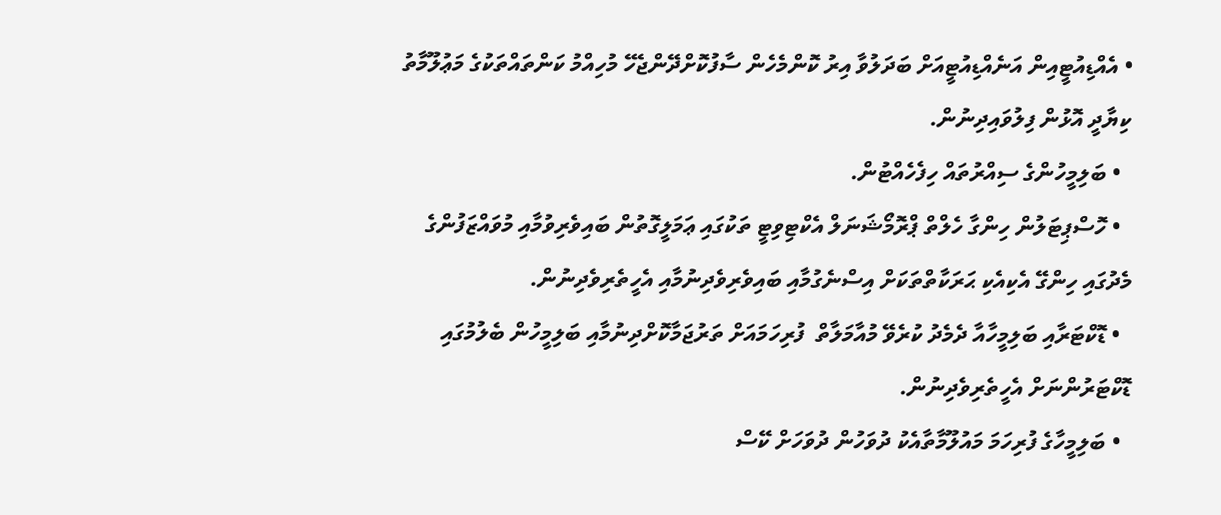• އެއްޑިއުޓީއިން އަނެއްޑިއުޓީއަށް ބަދަލުވާ އިރު ކޮންމެހެން ސާފުކޮށްދޭންޖެހޭ މުހިއްމު ކަންތައްތަކުގެ މަޢުލޫމާތު ކިޔާދީ އޮޅުން ފިލުވައިދިނުން.
  • ބަލިމީހުންގެ ސިއްރުތައް ހިފެހެއްޓުން.
  • ހޮސްޕިޓަލުން ހިންގާ ހެލްތް ޕްރޮމޯޝަނަލް އެކްޓިވިޓީ ތަކުގައި ޢަމަލީގޮތުން ބައިވެރިވުމާއި މުވައްޒަފުންގެ މެދުގައި ހިންގޭ އެކިއެކި ޙަރަކާތްތަކަށް އިސްނެގުމާއި ބައިވެރިވެދިނުމާއި އެހީތެރިވެދިނުން.
  • ޑޮކްޓަރާއި ބަލިމީހާއާ ދެމެދު ކުރެވޭ މުއާމަލާތް  ފުރިހަމައަށް ތަރުޖަމާކޮށްދިނުމާއި ބަލިމީހުން ބެލުމުގައި ޑޮކްޓަރުންނަށް އެހީތެރިވެދިނުން.
  • ބަލިމީހާގެ ފުރިހަމަ މައުލޫމާތާއެކު ދުވަހުން ދުވަހަށް ކޭސް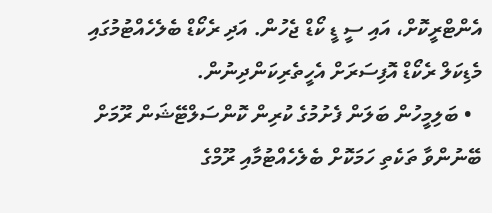އެންޓްރީކޮށް، އައި ސީ ޑީ ކޯޑް ޖެހުން. އަދި ރެކޯޑް ބެލެހެއްޓުމުގައި މެޑިކަލް ރެކޯޑް އޮފިސަރަށް އެހީތެރިކަންދިނުން.
  • ބަލިމީހުން ބަލަން ފެށުމުގެ ކުރިން ކޮންސަލްޓޭޝަން ރޫމަށް ބޭނުންވާ ތަކެތި ހަމަކޮށް ބެލެހެއްޓުމާއި ރޫމްގެ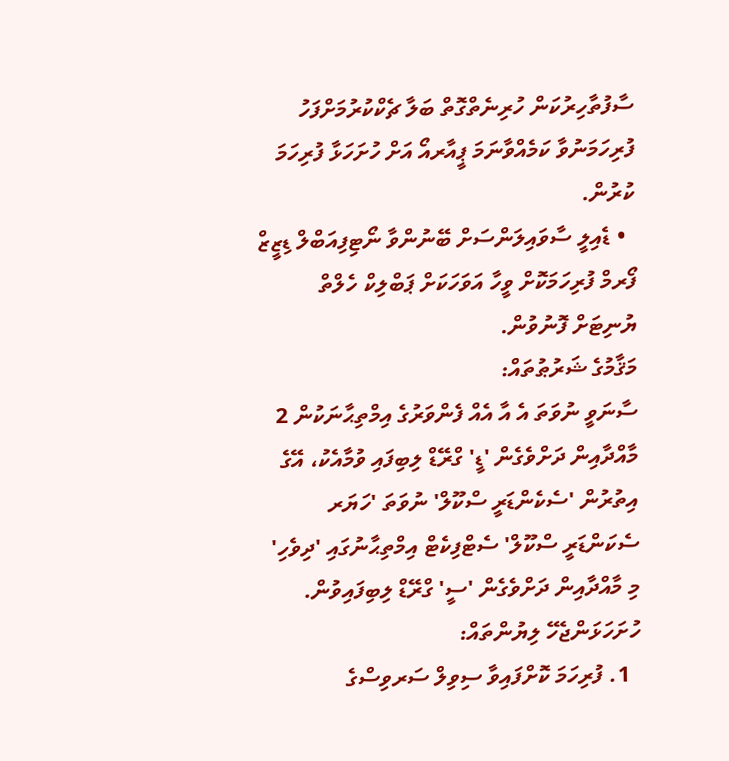ސާފުތާހިރުކަން ހުރިނެތްގޮތް ބަލާ ޗެކްކުރުމަށްފަހު ފުރިހަމަނުވާ ކަމެއްވާނަމަ ޕީއާރއޯ އަށް ހުށަހަޅާ ފުރިހަމަ ކުރުން.
  • ޑެއިލީ ސާވައިލަންސަށް ބޭނުންވާ ނޯޓިފިއަބްލް ޑިޒީޒް ފޯރމް ފުރިހަމަކޮށް ވީހާ އަވަހަކަށް ޕަބްލިކް ހެލްތް ޔުނިޓަށް ފޮނުވުން.
މަޤާމުގެ ޝަރުޠުތައް:
ސާނަވީ ނުވަތަ އެ އާ އެއް ފެންވަރުގެ އިމްތިޙާނަކުން 2 މާއްދާއިން ދަށްވެގެން 'ޑީ' ގްރޭޑް ލިބިފައި ވުމާއެކު، އޭގެ އިތުރުން 'ސެކެންޑަރީ ސްކޫލް' ނުވަތަ 'ހަޔަރ ސެކަންޑަރީ ސްކޫލް' ސެޓްފިކެޓް އިމްތިޙާނުގައި 'ދިވެހި' މި މާއްދާއިން ދަށްވެގެން 'ސީ' ގްރޭޑް ލިބިފައިވުން.
ހުށަހަޅަންޖެހޭ ލިޔުންތައް:
  1. ފުރިހަމަ ކޮށްފައިވާ ސިވިލް ސަރވިސްގެ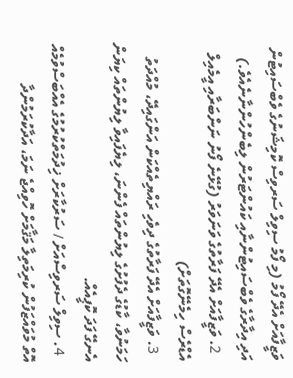ވަޒީފާއަށް އެދޭ ފޯމު (މި ފޯމު ސިވިލް ސަރވިސް ކޮމިޝަނުގެ ވެބްސައިޓުން އަދި އިދާރާގެ ވެބްސައިޓުންނާއި ކައުންޓަރުން ލިބެންހުންނާނެއެވެ.)
  2. ވަޒީފާއަށް އެދޭ ފަރާތުގެ ވަނަވަރު (ގުޅޭނެ ފޯނު ނަންބަރާއި އީމެއިލް އެޑްރެސް ހިމެނޭގޮތަށް)
  3. ވަޒީފާއަށް އެދޭ ފަރާތުގެ ދިވެހި ރައްޔިތެއްކަން އަންގައިދޭ، މުއްދަތު ހަމަނުވާ، ކާޑުގެ ދެފުށުގެ ލިޔުންތައް ފެންނަ، ލިޔެފައިވާ ލިޔުންތައް ކިޔަން އެނގޭ ފަދަ ކޮޕީއެއް.
  4. ސިވިލް ސަރވިސްއަށް / ސަރުކާރަށް ޚިދުމަތްކުރުމުގެ އެއްބަސްވުމެއް އޮތް މުވައްޒަފުން ކުރިމަތިލާ މަޤާމަށް ހޮވިއްޖެ ނަމަ، އަދާކުރަމުންދާ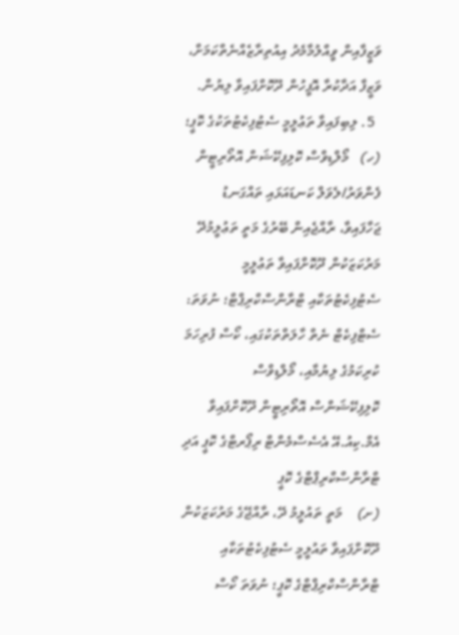ވަޒީފާއިން ވީއްލުމާމެދު އިއުތިރާޒެއްނެތްކަމަށް، ވަޒީފާ އަދާކުރާ އޮފީހުން ދޫކޮށްފައިވާ ލިޔުން.
  5. ލިބިފައިވާ ތަޢުލީމީ ސެޓުފިކެޓުތަކުގެ ކޮޕީ؛
(ހ)   މޯލްޑިވްސް ކޮލިފިކޭޝަން އޮތޯރިޓީން ފެންވަރު/ލެވަލް ކަނޑައަޅައި ތައްގަނޑު ޖަހާފައިވާ، ރާއްޖެއިން ބޭރުގެ މަތީ ތަޢުލީމުދޭ މަރުކަޒަކުން ދޫކޮށްފައިވާ ތަޢުލީމީ ސެޓުފިކެޓުތަކާއި ޓްރާންސްކްރިޕްޓް؛ ނުވަތަ: ސެޓްފިކެޓް ނެތް ހާލަތްތަކުގައި، ކޯސް ފުރިހަމަ ކުރިކަމުގެ ލިޔުމާއި، މޯލްޑިވްސް ކޮލިފިކޭޝަންސް އޮތޯރިޓީން ދޫކޮށްފައިވާ އެމް.ކިއު.އޭ އެސެސްމެންޓް ރިޕޯރޓްގެ ކޮޕީ އަދި ޓްރާންސްކްރިޕްޓްގެ ކޮޕީ
(ށ)    މަތީ ތައުލީމު ދޭ، ރާއްޖޭގެ މަރުކަޒަކުން ދޫކޮށްފައިވާ ތައުލީމީ ސެޓުފިކެޓުތަކާއި ޓްރާންސްކްރިޕްޓްގެ ކޮޕީ؛ ނުވަތަ ކޯސް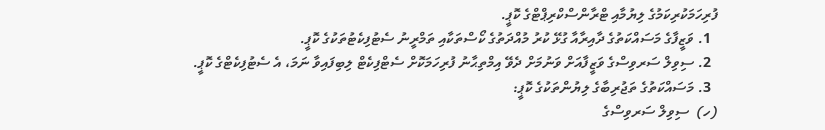ފުރިހަމަކުރިކަމުގެ ލިޔުމާއި ޓްރާންސްކްރިޕްޓްގެ ކޮޕީ.
  1. ވަޒީފާގެ މަސައްކަތުގެ ދާއިރާއާ ގުޅޭ ކުރު މުއްދަތުގެ ކޯސްތަކާއި ތަމްރީނު ސެޓުފިކެޓުތަކުގެ ކޮޕީ.
  2. ސިވިލް ސަރވިސްގެ ވަޒީފާއަށް ވަނުމަށް ދެވޭ އިމްތިޙާނު ފުރިހަމަކޮށް ސެޓްފިކެޓް ލިބިފައިވާ ނަމަ، އެ ސެޓުފިކެޓްގެ ކޮޕީ.
  3. މަސައްކަތުގެ ތަޖުރިބާގެ ލިޔުންތަކުގެ ކޮޕީ:
(ހ)  ސިވިލް ސަރވިސްގެ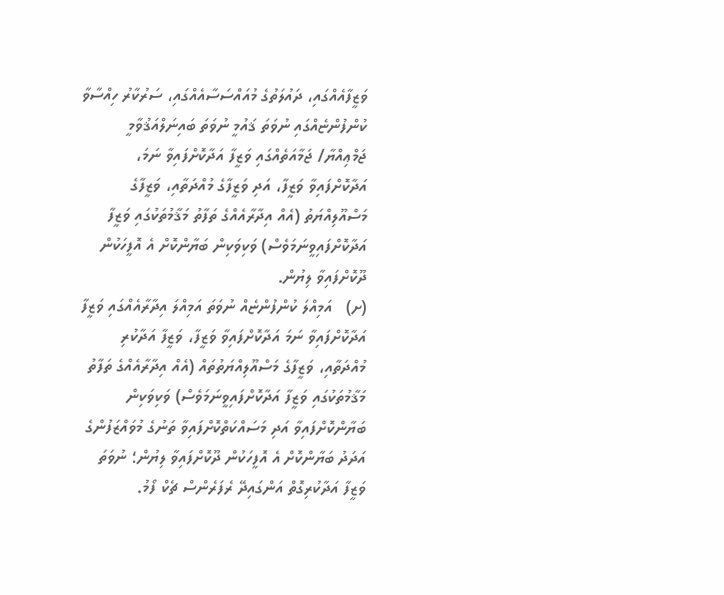ވަޒީފާއެއްގައި، ދައުލަތުގެ މުއައްސަސާއެއްގައި، ސަރުކާރު ހިއްސާވާ ކުންފުންޏެއްގައި ނުވަތަ ޤައުމީ ނުވަތަ ބައިނަލްއަޤުވާމީ ޖަމްޢިއްޔާ/ ޖަމާއަތެއްގައި ވަޒީފާ އަދާކޮށްފައިވާ ނަމަ، އަދާކޮށްފައިވާ ވަޒީފާ، އަދި ވަޒީފާގެ މުއްދަތާއި، ވަޒީފާގެ މަސްއޫލިއްޔަތު (އެއް އިދާރާއެއްގެ ތަފާތު މަޤާމުތަކުގައި ވަޒީފާ އަދާކޮށްފައިވީނަމަވެސް) ވަކިވަކިން ބަޔާންކޮށް އެ އޮފީހަކުން ދޫކޮށްފައިވާ ލިޔުން.
(ށ)   އަމިއްލަ ކުންފުންޏެއް ނުވަތަ އަމިއްލަ އިދާރާއެއްގައި ވަޒީފާ އަދާކޮށްފައިވާ ނަމަ އަދާކޮށްފައިވާ ވަޒީފާ، ވަޒީފާ އަދާކުރި މުއްދަތާއި، ވަޒީފާގެ މަސްއޫލިއްޔަތުތައް (އެއް އިދާރާއެއްގެ ތަފާތު މަޤާމުތަކުގައި ވަޒީފާ އަދާކޮށްފައިވީނަމަވެސް) ވަކިވަކިން ބަޔާންކޮށްފައިވާ އަދި މަސައްކަތްކޮށްފައިވާ ތަނުގެ މުވައްޒަފުންގެ އަދަދު ބަޔާންކޮށް އެ އޮފީހަކުން ދޫކޮށްފައިވާ ލިޔުން؛ ނުވަތަ ވަޒީފާ އަދާކުރިގޮތް އަންގައިދޭ ރެފަރެންސް ޗެކް ފޯމު.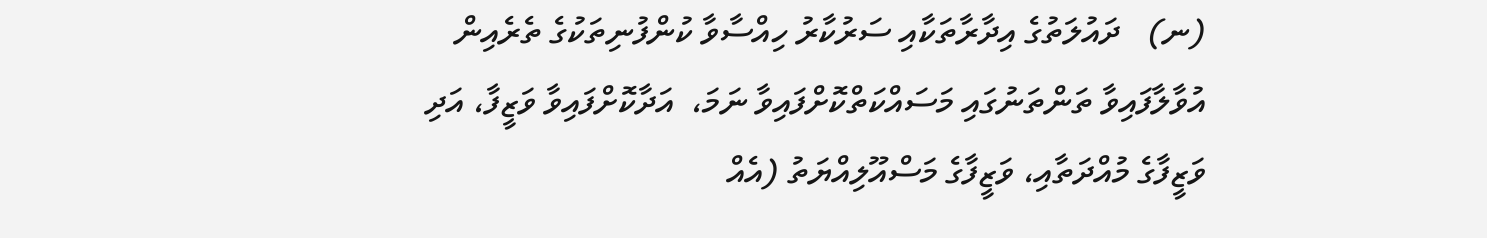(ނ)   ދައުލަތުގެ އިދާރާތަކާއި ސަރުކާރު ހިއްސާވާ ކުންފުނިތަކުގެ ތެރެއިން އުވާލާފައިވާ ތަންތަނުގައި މަސައްކަތްކޮށްފައިވާ ނަމަ،  އަދާކޮށްފައިވާ ވަޒީފާ، އަދި ވަޒީފާގެ މުއްދަތާއި، ވަޒީފާގެ މަސްއޫލިއްޔަތު (އެއް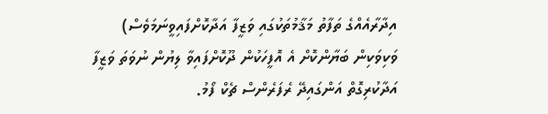އިދާރާއެއްގެ ތަފާތު މަޤާމުތަކުގައި ވަޒީފާ އަދާކޮށްފައިވީނަމަވެސް) ވަކިވަކިން ބަޔާންކޮށް އެ އޮފީހަކުން ދޫކޮށްފައިވާ ލިޔުން ނުވަތަ ވަޒީފާ އަދާކުރިގޮތް އަންގައިދޭ ރެފަރެންސް ޗެކް ފޯމު.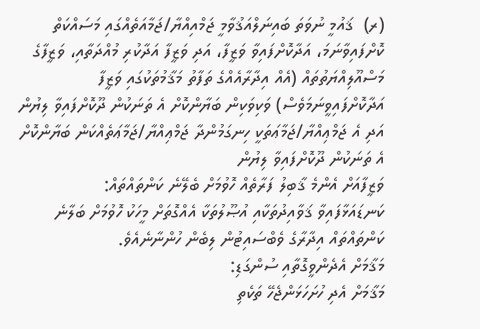(ރ)  ޤައުމީ ނުވަތަ ބައިނަލްއަޤުވާމީ ޖަމްއިއްޔާ/ޖަމާއަތެއްގައި މަސައްކަތް ކޮށްފައިވާނަމަ، އަދާކޮށްފައިވާ ވަޒީފާ، އަދި ވަޒީފާ އަދާކުރި މުއްދަތާއި، ވަޒީފާގެ މަސްއޫލިއްޔަތުތައް (އެއް އިދާރާއެއްގެ ތަފާތު މަޤާމުތަކުގައި ވަޒީފާ އަދާކޮށްފައިވީނަމަވެސް) ވަކިވަކިން ބަޔާންކޮށް އެ ތަނަކުން ދޫކޮށްފައިވާ ލިޔުން އަދި އެ ޖަމްޢިއްޔާ/ޖަމާޢަތަކީ ހިނގަމުންދާ ޖަމްޢިއްޔާ/ޖަމާޢަތެއްކަން ބަޔާންކޮށް އެ ތަނަކުން ދޫކޮށްފައިވާ ލިޔުން
ވަޒީފާއަށް އެންމެ ޤާބިލު ފަރާތެއް ހޮވުމަށް ބެލޭނެ ކަންތައްތައް:
ކަނޑައަޅާފައިވާ ޤަވާއިދުތަކާއި އުޞޫލުތަކާ އެއްގޮތަށް މީހަކު ހޮވުމަށް ބަލާނެ ކަންތައްތައް އިދާރާގެ ވެބްސައިޓުން ލިބެން ހުންނާނެއެވެ.
މަޤާމަށް އެދެންވީގޮތާއި ސުންގަޑި:
މަޤާމަށް އެދި ހުށަހަޅަންޖެހޭ ތަކެތި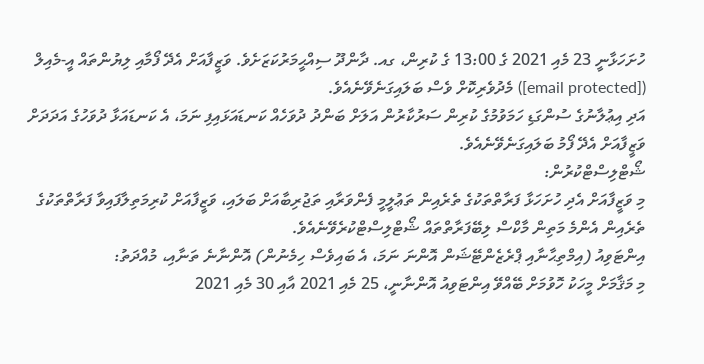ހުށަހަޅާނީ 23 މެއި 2021 ގެ 13:00 ގެ ކުރިން، ގއ. ދާންދޫ ސިއްޙީމަރުކަޒަށެވެ. ވަޒީފާއަށް އެދޭ ފޯމާއި ލިޔުންތައް އީ-މެއިލް ([email protected]) މެދުވެރިކޮށް ވެސް ބަލައިގަނެވޭނެއެވެ.
އަދި އިޢުލާނުގެ ސުންގަޑި ހަމަވުމުގެ ކުރިން ސަރުކާރުން އަލަށް ބަންދު ދުވަހެއް ކަނޑައަޅައިފި ނަމަ، އެ ކަނޑައަޅާ ދުވަހުގެ އަދަދަށް ވަޒީފާއަށް އެދޭ ފޯމު ބަލައިގަނެވޭނެއެވެ.
ޝޯޓްލިސްޓްކުރުން:
މި ވަޒީފާއަށް އެދި ހުށަހަޅާ ފަރާތްތަކުގެ ތެރެއިން ތަޢުލީމީ ފެންވަރާއި ތަޖުރިބާއަށް ބަލައި، ވަޒީފާއަށް ކުރިމަތިލާފައިވާ ފަރާތްތަކުގެ ތެރެއިން އެންމެ މަތިން މާކްސް ލިބޭފަރާތްތައް ޝޯޓްލިސްޓްކުރެވޭނެއެވެ.
އިންޓަވިއު (އިމްތިޙާނާއި ޕްރެޒެންޓޭޝަން އޮންނަ ނަމަ، އެ ބައިވެސް ހިމެނުން) އޮންނާނެ ތަނާއި، މުއްދަތު:
މި މަޤާމަށް މީހަކު ހޮވުމަށް ބޭއްވޭ އިންޓަވިއު އޮންނާނީ، 25 މެއި 2021 އާއި 30 މެއި 2021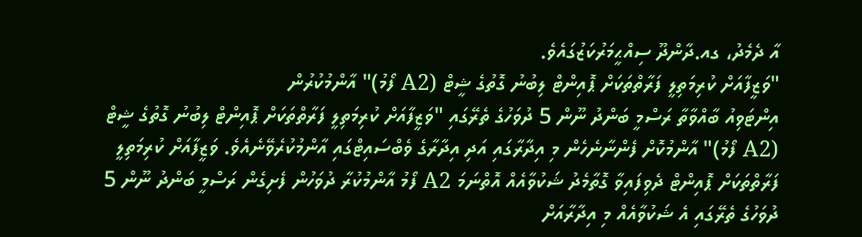އާ ދެމެދު، ގއ.ދާންދޫ ސިއްޙީމަރުކަޒުގައެވެ.
"ވަޒީފާއަށް ކުރިމަތިލީ ފަރާތްތަކަށް ޕޮއިންޓް ލިބުނު ގޮތުގެ ޝީޓް (A2 ފޯމު)" އާންމުކުރުން
އިންޓަވިއު ބާއްވާތާ ރަސްމީ ބަންދު ނޫން 5 ދުވަހުގެ ތެރޭގައި "ވަޒީފާއަށް ކުރިމަތިލީ ފަރާތްތަކަށް ޕޮއިންޓް ލިބުނު ގޮތުގެ ޝީޓް (A2 ފޯމު)" އާންމުކޮށް ފެންނާނެހެން މި އިދާރާގައި އަދި އިދާރާގެ ވެބްސައިޓްގައި އާންމުކުރެވޭނެއެވެ. ވަޒީފާއަށް ކުރިމަތިލީ ފަރާތްތަކަށް ޕޮއިންޓް ދެވިފައިވާ ގޮތާމެދު ޝަކުވާއެއް އޮތްނަމަ A2 ފޯމު އާންމުކުރާ ދުވަހުން ފެށިގެން ރަސްމީ ބަންދު ނޫން 5 ދުވަހުގެ ތެރޭގައި އެ ޝަކުވާއެއް މި އިދާރާއަށް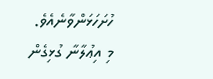ހުށަހަޅަންވާނެއެވެ.
މި އިޢުލާނާ ގުޅިގެން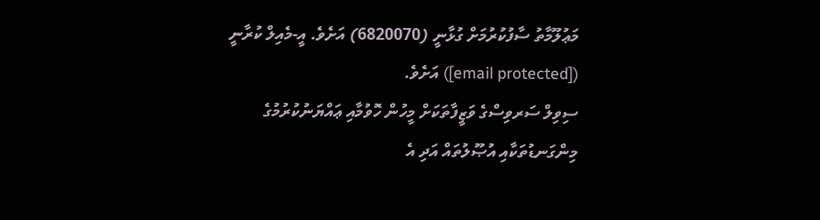މަޢުލޫމާތު ސާފުކުރުމަށް ގުޅާނީ (6820070) އަށެވެ. އީ-މެއިލް ކުރާނީ ([email protected]) އަށެވެ.
ސިވިލް ސަރވިސްގެ ވަޒީފާތަކަށް މީހުން ހޮވުމާއި ޢައްޔަނުކުރުމުގެ މިންގަނޑުތަކާއި އުޞޫލުތައް އަދި އެ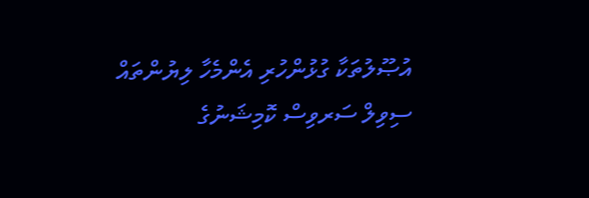އުޞޫލުތަކާ ގުޅުންހުރި އެންމެހާ ލިޔުންތައް ސިވިލް ސަރވިސް ކޮމިޝަނުގެ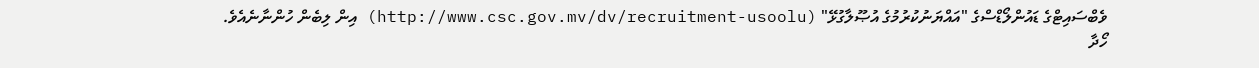ވެބްސައިޓްގެ ޑައުންލޯޑްސްގެ "އައްޔަނުކުރުމުގެ އުޞޫލާގުޅޭ" (http://www.csc.gov.mv/dv/recruitment-usoolu) އިން ލިބެން ހުންނާނެއެވެ.
ހޯދާ